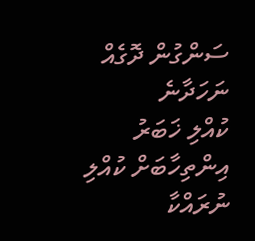ސަންގުން ދޮގެއް ނަހަދާނެ
ކުއްލި ޚަބަރު
އިންތިހާބަށް ކުއްލި ނުރައްކާ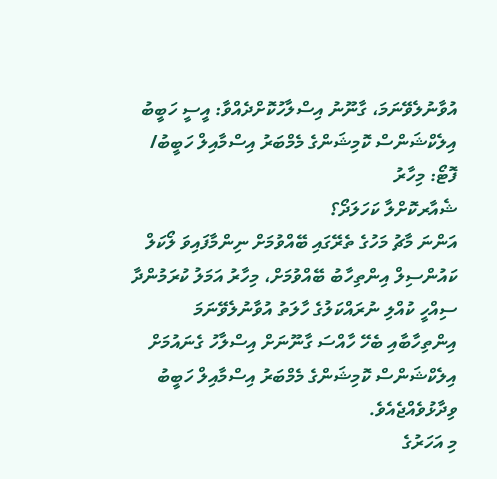އުވާނުލެވޭނަމަ، ގާނޫނު އިސްލާހުކޮށްދެއްވާ: އީސީ ހަބީބު
އިލެކްޝަންސް ކޮމިޝަންގެ މެމްބަރު އިސްމާއިލް ހަބީބު/ ފޮޓޯ: މިހާރު
ޝެއާރކޮށްލާ ކަހަލަދޯ؟
އަންނަ މާޗު މަހުގެ ތެރޭގައި ބޭއްވުމަށް ނިންމާފައިވަ ލޯކަލް ކައުންސިލް އިންތިހާބު ބޭއްވުމަށް، މިހާރު އަމަލު ކުރަމުންދާ ސިއްހީ ކުއްލި ނުރައްކަލުގެ ހާލަތު އުވާނުލެވޭނަމަ އިންތިހާބާއި ބެހޭ ހާއްސަ ގާނޫނަށް އިސްލާހު ގެނައުމަށް އިލެކްޝަންސް ކޮމިޝަންގެ މެމްބަރު އިސްމާއިލް ހަބީބު ވިދާޅުވެއްޖެއެވެ.
މި އަހަރުގެ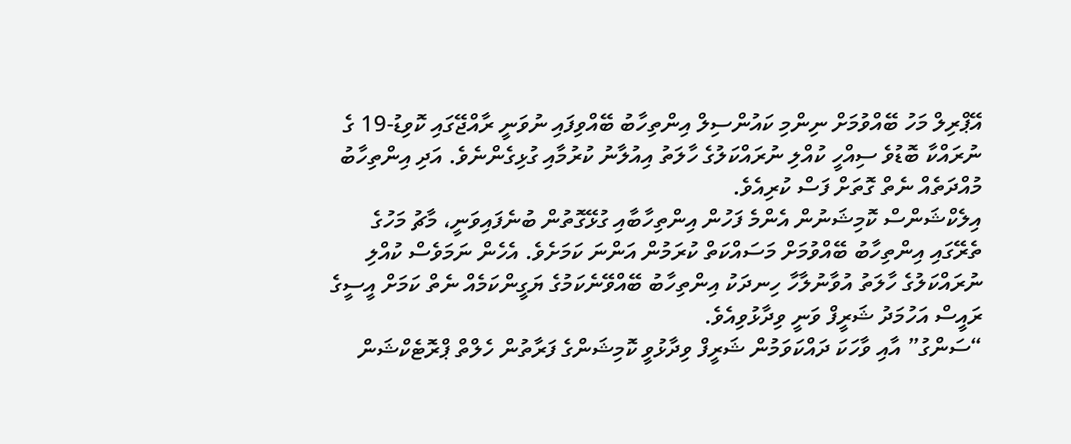އޭޕްރިލް މަހު ބޭއްވުމަށް ނިންމި ކައުންސިލް އިންތިހާބު ބޭއްވިފައި ނުވަނީ ރާއްޖޭގައި ކޮވިޑު-19 ގެ ނުރައްކާ ބޮޑުވެ ސިއްހީ ކުއްލި ނުރައްކަލުގެ ހާލަތު އިއުލާނު ކުރުމާއި ގުޅިގެންނެވެ. އަދި އިންތިހާބު މުއްދަތެއް ނެތް ގޮތަށް ފަސް ކުރިއެވެ.
އިލެކްޝަންސް ކޮމިޝަނުން އެންމެ ފަހުން އިންތިހާބާއި ގުޅޭގޮތުން ބުނެފައިވަނީ، މާޗު މަހުގެ ތެރޭގައި އިންތިހާބު ބޭއްވުމަށް މަސައްކަތް ކުރަމުން އަންނަ ކަމަށެވެ. އެހެން ނަމަވެސް ކުއްލި ނުރައްކަލުގެ ހާލަތު އުވާނުލާހާ ހިނދަކު އިންތިހާބު ބޭއްވޭނެކަމުގެ ޔަގީންކަމެއް ނެތް ކަމަށް އީސީގެ ރައީސް އަހުމަދު ޝަރީފް ވަނީ ވިދާޅުވިއެވެ.
“ސަންގު” އާއި ވާހަކަ ދައްކަވަމުން ޝަރީފް ވިދާޅުވީ ކޮމިޝަންގެ ފަރާތުން ހެލްތް ޕްރޮޓެކްޝަން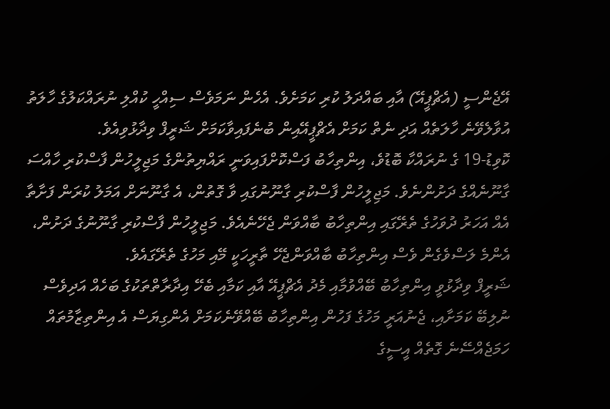އޭޖެންސީ (އެޗްޕީއޭ) އާއި ބައްދަލު ކުރި ކަމަށެވެ. އެހެން ނަމަވެސް ސިއްހީ ކުއްލި ނުރައްކަލުގެ ހާލަތު އުވާލެވޭނެ ހާލަތެއް އަދި ނެތް ކަމަށް އެޗްޕީއޭއިން ބުނެފައިވާކަމަށް ޝަރީފް ވިދާޅުވިއެވެ.
ކޮވިޑު-19 ގެ ނުރައްކާ ބޮޑުވެ، އިންތިހާބު ފަސްކޮށްފައިވަނީ ރައްޔިތުންގެ މަޖިލީހުން ފާސްކުރި ހާއްސަ ގާނޫނެއްގެ ދަށުންނެވެ. މަޖިލީހުން ފާސްކުރި ގާނޫނުގައި ވާ ގޮތުން، އެ ގާނޫނަށް އަމަލު ކުރަން ފަށާތާ އެއް އަހަރު ދުވަހުގެ ތެރޭގައި އިންތިހާބު ބާއްވަން ޖެހޭނެއެވެ. މަޖިލީހުން ފާސްކުރި ގާނޫނުގެ ދަށުން، އެންމެ ލަސްވެގެން ވެސް އިންތިހާބު ބާއްވަންޖެހޭ ތާރީހަކީ މޭއި މަހުގެ ތެރޭގައެވެ.
ޝަރީފް ވިދާޅުވީ އިންތިހާބު ބޭއްވުމާއި މެދު އެޗްޕީއޭ އާއި ކަމާއި ބެހޭ އިދާރާތްތަކުގެ ބަހެއް އަދިވެސް ނުލިބޭ ކަމަށާއި، ޖެނުއަރީ މަހުގެ ފަހުން އިންތިހާބު ބޭއްވޭނެކަމަށް އެންގިޔަސް އެ އިންތިޒާމުތައް ހަމަޖެއްސޭނެ ގޮތެއް އީސީގެ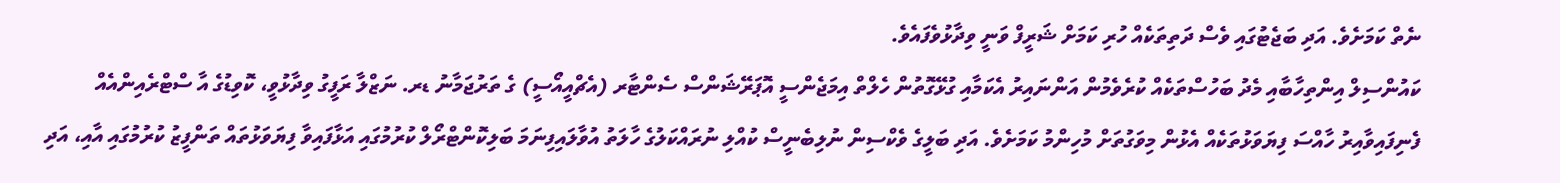ނެތް ކަމަށެވެ. އަދި ބަޖެޓުގައި ވެސް ދަތިތަކެއް ހުރި ކަމަށް ޝަރީފް ވަނީ ވިދާޅުވެފައެވެ.
ކައުންސިލް އިންތިހާބާއި މެދު ބަހުސްތަކެއް ކުރެވެމުން އަންނައިރު އެކަމާއި ގުޅޭގޮތުން ހެލްތް އިމަޖެންސީ އޮޕަރޭޝަންސް ސެންޓާރ (އެޗްއީއޯސީ) ގެ ތަރުޖަމާނު ޑރ. ނަޒްލާ ރަފީގު ވިދާޅުވީ، ކޮވިޑުގެ އާ ސްޓްރެއިންއެއް ފެނިފައިވާއިރު ހާއްސަ ފިޔަވަޅުތަކެއް އެޅުން މިވަގުތަށް މުހިންމު ކަމަށެވެ. އަދި ބަލީގެ ވެކްސިން ނުލިބެނީސް ކުއްލި ނުރައްކަލުގެ ހާލަތު އުވާލައިފިނަމަ ބަލިކޮންޓްރޯލް ކުރުމުގައި އަޅާފައިވާ ފިޔަވަޅުތައް ތަންފީޒު ކުރުމުގައި އާއި، އަދި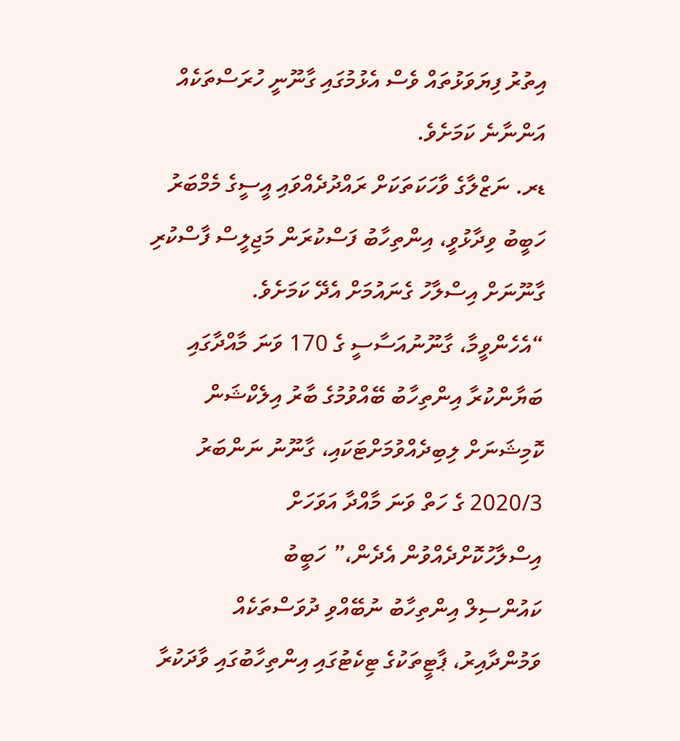އިތުރު ފިޔަވަޅުތައް ވެސް އެޅުމުގައި ގާނޫނީ ހުރަސްތަކެއް އަންނާނެ ކަމަށެވެ.
ޑރ. ނަޒްލާގެ ވާހަކަތަކަށް ރައްދުދެއްވައި އީސީގެ މެމްބަރު ހަބީބު ވިދާޅުވީ، އިންތިހާބު ފަސްކުރަން މަޖިލީސް ފާސްކުރި ގާނޫނަށް އިސްލާހު ގެނައުމަށް އެދޭ ކަމަށެވެ.
“އެހެންވީމާ، ގާނޫނުއަސާސީ ގެ 170 ވަނަ މާއްދާގައި ބަޔާންކުރާ އިންތިހާބު ބޭއްވުމުގެ ބާރު އިލެކްޝަން ކޮމިޝަނަށް ލިބިދެއްވުމަށްޓަކައި، ގާނޫނު ނަންބަރު 2020/3 ގެ ހަތް ވަނަ މާއްދާ އަވަހަށް އިސްލާހުކޮށްދެއްވުން އެދެން،” ހަބީބު
ކައުންސިލް އިންތިހާބު ނުބޭއްވި ދުވަސްތަކެއް ވަމުންދާއިރު، ޕާޓީތަކުގެ ޓިކެޓުގައި އިންތިހާބުގައި ވާދަކުރާ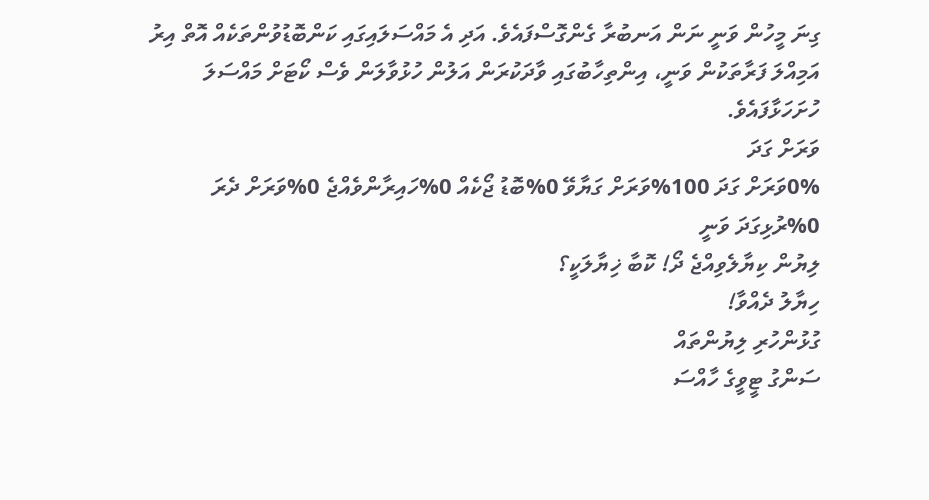ގިނަ މީހުން ވަނީ ނަން އަނބުރާ ގެންގޮސްފައެވެ. އަދި އެ މައްސަލައިގައި ކަންބޮޑުވުންތަކެއް އޮތް އިރު އަމިއްލަ ފަރާތަކުން ވަނީ، އިންތިހާބުގައި ވާދަކުރަން އަލުން ހުޅުވާލަން ވެސް ކޯޓަށް މައްސަލަ ހުށަހަޅާފައެވެ.
ވަރަށް ގަދަ
0%ވަރަށް ގަދަ 100%ވަރަށް ގަޔާވޭ 0%ބޮޑު ޖޯކެއް 0%ހައިރާންވެއްޖެ 0%ވަރަށް ދެރަ 0%ރުޅިގަދަ ވަނީ
ލިޔުން ކިޔާލެވިއްޖެ ދޯ! ކޮބާ ޚިޔާލަކީ؟
ހިޔާލު ދެއްވާ!
ގުޅުންހުރި ލިޔުންތައް
ސަންގު ޓީވީގެ ހާއްސަ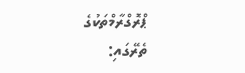ޕްރޮގްރާމްތަކުގެ ތެރޭގައި: